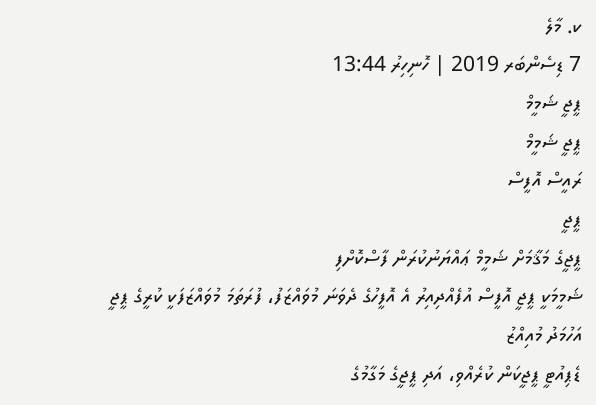ކ. މާލެ
7 ޑިސެންބަރ 2019 | ހޮނިހިރު 13:44
ޕީޖީ ޝަމީމް
ޕީޖީ ޝަމީމް
ރައީސް އޮފީސް
ޕީޖީ
ޕީޖީގެ މަޤާމަށް ޝަމީމް ޢައްޔަނުކުރަން ފާސްކޮށްފި
ޝަމީމަކީ ޕީޖީ އޮފީސް އުފެއްދިއިރު އެ އޮފީހުގެ ދެވަނަ މުވައްޒަފު، ފުރަތަމަ މުވައްޒަފަކީ ކުރީގެ ޕީޖީ އަހުމަދު މުއިއްޒު
ޑެޕިއުޓީ ޕީޖީކަން ކުރެއްވި، އަދި ޕީޖީގެ މަގާމުގެ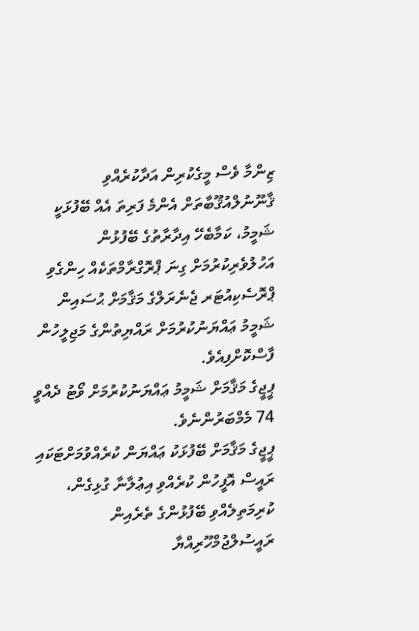ޒިންމާ ވެސް މީގެކުރިން އަދާކުރެއްވި
ޤާނޫނުލްއުޤޫބާތަށް އެންމެ ފަރިތަ އެއް ބޭފުޅަކީ ޝަމީމު، ކަމާބެހޭ އިދާރާތުގެ ބޭފުޅުން އަހުލުވެރިކުރުމަށް ގިނަ ޕްރޮގްރާމްތަކެއް ހިންގެވި
ޕްރޮސެކިއުޓަރ ޖެނެރަލްގެ މަޤާމަށް ޙުސައިން ޝަމީމު ޢައްޔަނުކުރުމަށް ރައްޔިތުންގެ މަޖިލީހުން ފާސްކޮށްފިއެވެ.
ޕީޖީގެ މަޤާމަށް ޝަމީމު ޢައްޔަނުކުރުމަށް ވޯޓު ދެއްވީ 74 މެމްބަރުންނެވެ.
ޕީޖީގެ މަޤާމަށް ބޭފުޅަކު ޢައްޔަން ކުރެއްވުމަށްޓަކައި ރައީސް އޮފީހުން ކުރެއްވި އިޢުލާނާ ގުޅިގެން، ކުރިމަތިލެއްވި ބޭފުޅުންގެ ތެރެއިން ރައީސުލްޖުމްހޫރިއްޔާ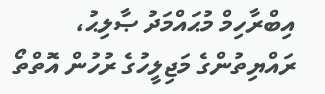އިބްރާހިމް މުޙައްމަދު ޞާލިޙު، ރައްޔިތުންގެ މަޖިލީހުގެ ރުހުން އޮތްތޯ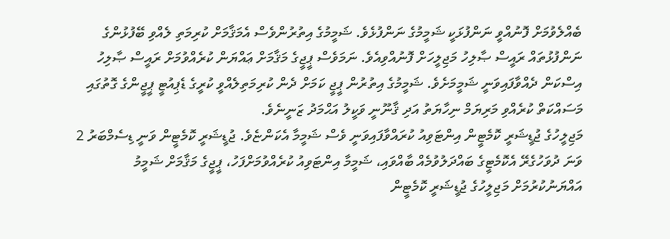ބެއްލެވުމަށް ފޮނުއްވީ ނަންފުޅަކީ ޝަމީމުގެ ނަންފުޅެވެ. ޝަމީމުގެ އިތުރުންވެސް އެމަޤާމަށް ކުރިމަތި ލެއްވި ބޭފުޅުންގެ ނަންފުޅުތައް ރައީސް ޞާލިހު މަޖިލީހަށް ފޮނުއްވިއެވެ. ނަމަވެސް ޕީޖީގެ މަޤާމަށް ޢައްޔަން ކުރެއްވުމަށް ރައީސް ޞާލިހު އިސްކަން ދެއްވާފައިވަނީ ޝަމީމަށެވެ. ޝަމީމުގެ އިތުރުން ޕީޖީ ކަމަށް ދެން ކުރިމަތިލެއްވީ ކުރީގެ ޑެޕިއުޓީ ޕީޖީންގެ ގޮތުގައި މަސައްކަތް ކުރެއްވި މަރިޔަމް ނިހާޔަތު އަދި ޤާނޫނީ ވަކީލު އަޙްމަދު ޒަނީނެވެ.
މަޖިލީހުގެ ޖުޑީޝަރީ ކޮމެޓީން އިންޓަވިއު ކުރައްވާފައިވަނީ ވެސް ޝަމީމާ އެކަންޏެވެ. ޖުޑީޝަރީ ކޮމެޓީން ވަނީ ޑިސެމްބަރު 2 ވަނަ ދުވަހުގެރޭ އެކޮމެޓީގެ ބައްދަލުވުމެއް ބާއްވައި، ޝަމީމާ އިންޓަވިއު ކުރެއްވުމަށްފަހު، ޕީޖީގެ މަޤާމަށް ޝަމީމު އައްޔަނުކުރުމަށް މަޖިލީހުގެ ޖުޑީޝަރީ ކޮމެޓީން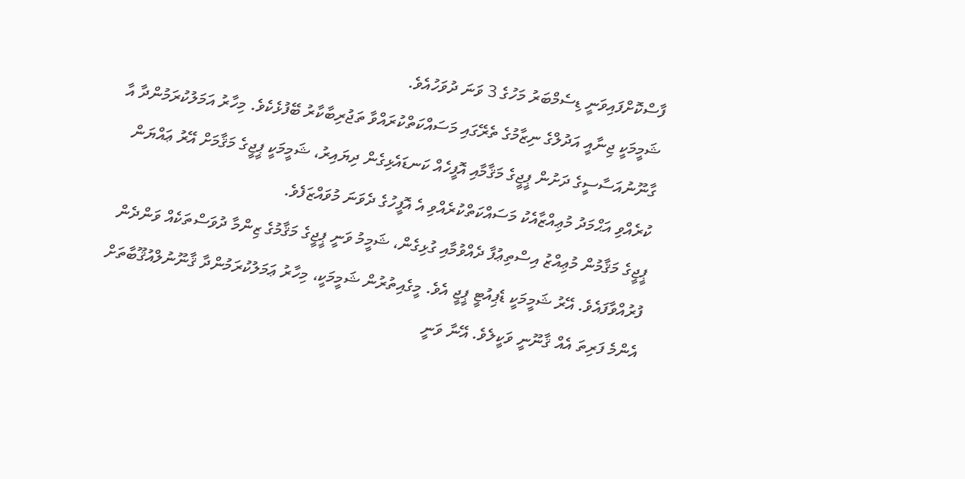ފާސްކޮށްފައިވަނީ ޑިސެމްބަރު މަހުގެ 3 ވަނަ ދުވަހުއެވެ.
ޝަމީމަކީ ޖިނާއީ އަދުލްގެ ނިޒާމުގެ ތެރޭގައި މަސައްކަތްކުރައްވާ ތަޖުރިބާކާރު ބޭފުޅެކެވެ. މިހާރު އަމަލުކުރަމުންދާ އާ ގާނޫނުއަސާސީގެ ދަށުން ޕީޖީގެ މަޤާމާއި އޮފީހެއް ކަނޑައެޅިގެން ދިޔައިރު، ޝަމީމަކީ ޕީޖީގެ މަޤާމަށް އޭރު ޢައްޔަން ކުރެއްވި އަޙްމަދު މުޢިއްޒާއެކު މަސައްކަތްކުރެއްވި އެ އޮފީހުގެ ދެވަނަ މުވައްޒަފެވެ.
ޕީޖީގެ މަޤާމުން މުޢިއްޒު އިސްތިޢުފާ ދެއްވުމާއި ގުޅިގެން، ޝަމީމު ވަނީ ޕީޖީގެ މަޤާމުގެ ޒިންމާ ދުވަސްތަކެއް ވަންދެން ފުރުއްވާފައެވެ. އޭރު ޝަމީމަކީ ޑެޕިއުޓީ ޕީޖީ އެވެ. މީގެއިތުރުން ޝަމީމަކީ، މިހާރު ޢަމަލުކުރަމުންދާ ޤާނޫނުލްއުޤޫބާތަށް އެންމެ ފަރިތަ އެއް ޤާނޫނީ ވަކީލެވެ. އޭނާ ވަނީ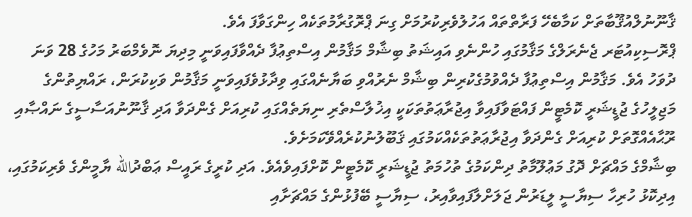ޤާނޫނުލްއުޤޫބާތަށް ކަމާބެހޭ ފަރާތްތައް އަހުލުވެރިކުރުމަށް ގިނަ ޕްރޮގުރާމުތަކެއް ހިންގަވާފަ އެވެ.
ޕްރޮސިކިއުޓަރ ޖެނެރަލްގެ މަޤާމުގައި ހުންނެވި އައިޝަތު ބިޝާމް މަޤާމުން އިސްތިޢުފާ ދެއްވާފައިވަނީ މިދިޔަ ނޮވެމްބަރު މަހުގެ 28 ވަނަ ދުވަހު އެވެ. މަޤާމުން އިސްތިޢުފާ ދެއްވުމުގެކުރިން ބިޝާމް ނެރުއްވި ބަޔާނެއްގައި ވިދާޅުވެފައިވަނީ މަޤާމުން ވަކިކުރަން، ރައްޔިތުންގެ މަޖިލީހުގެ ޖުޑީޝަރީ ކޮމެޓީން ފައްޓަވާފައިވާ އިޖުރާޢަތުތަކަކީ އިޚުލާސްތެރި ނިޔަތެއްގައި ކުރިއަށް ގެންދަވާ އަދި ޤާނޫނުއަސާސީގެ ނައްޞާއި ރޫޙާއެއްގޮތަށް ކުރިއަށް ގެންދަވާ އިޖުރާޢަތުތަކެއްކަމުގައި ޤަބޫލުނުކުރެއްވޭކަމަށެވެ.
ބިޝާމްގެ މައްޗަށް ދޮގު މަޢުލޫމާތު ދިންކަމުގެ ތުހުމަތު ޖުޑީޝަރީ ކޮމެޓީން ކޮށްފައިވެއެވެ. އަދި ކުރީގެ ރައީސް ޢަބްދުالله ޔާމީންގެ ވެރިކަމުގައި، އިދިކޮޅު ހުރިހާ ސިޔާސީ ލީޑަރުން ޖަލަށްލާފައިވާއިރު، ސިޔާސީ ބޭފުޅުންގެ މައްޗަށާއި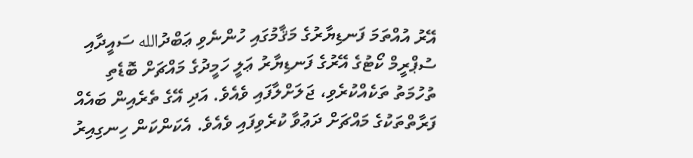އޭރު އުއްތަމަ ފަނޑިޔާރުގެ މަޤާމުގައި ހުންނެވި ޢަބްދުالله ސައީދާއި ސުޕްރީމް ކޯޓުގެ އޭރުގެ ފަނޑިޔާރު ޢަލީ ހަމީދުގެ މައްޗަށް ބޮޑެތި ތުހުމަތު ތަކެއްކުރެވި، ޖަލަށްލާފައި ވެއެވެ. އަދި އޭގެ ތެރެއިން ބައެއް ފަރާތްތަކުގެ މައްޗަށް ދަޢުވާ ކުރެވިފައި ވެއެވެ. އެކަންކަން ހިނގިއިރު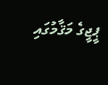ޕީޖީގެ މަޤާމުގައި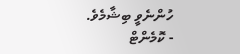ހުންނެވީ ބިޝާމެވެ.
- ކޮމެންޓް